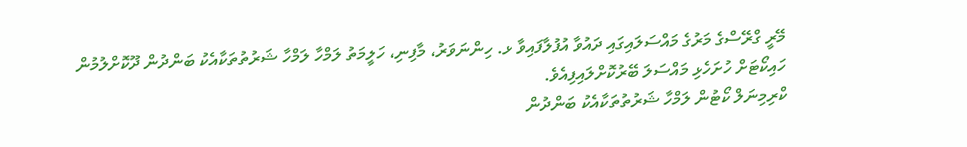މޭރީ ގްރޭސްގެ މަރުގެ މައްސަލައިގައި ދައުވާ އުފުލާފައިވާ ޅ. ހިންނަވަރު، މާފިނި، ހަލީމަތު ލަމްހާ ލަމްހާ ޝަރުތުތަކާއެކު ބަންދުން ދޫކޮށްލުމުން ހައިކޯޓަށް ހުށަހެޅި މައްސަލަ ބޭރުކޮށްލައިފިއެވެ.
ކްރިމިނަލް ކޯޓުން ލަމްހާ ޝަރުތުތަކާއެކު ބަންދުން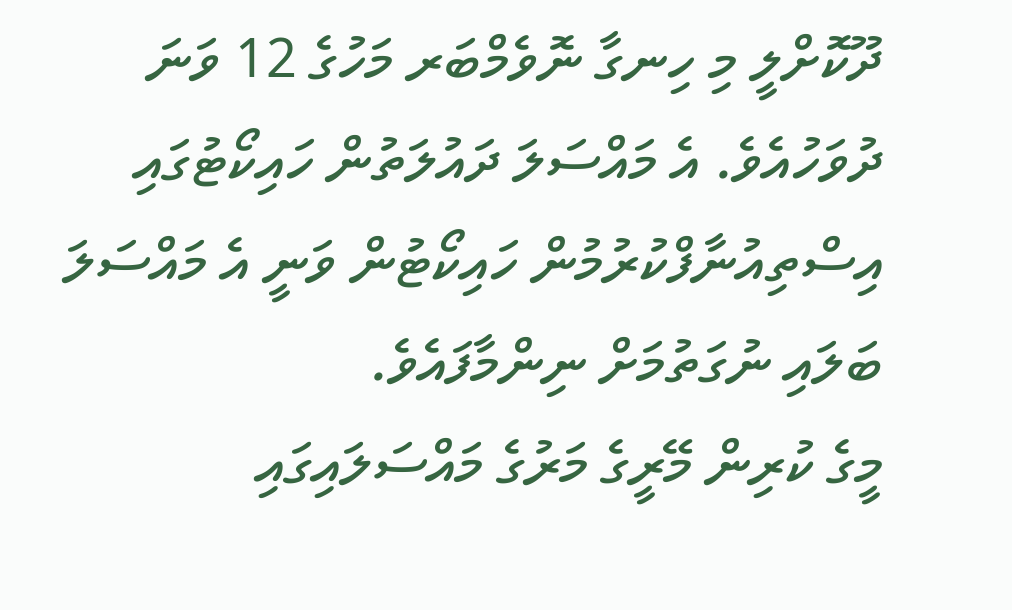ދޫކޮށްލީ މި ހިނގާ ނޮވެމްބަރ މަހުގެ 12 ވަނަ ދުވަހުއެވެ. އެ މައްސަލަ ދައުލަތުން ހައިކޯޓުގައި އިސްތިއުނާފްކުރުމުން ހައިކޯޓުން ވަނީ އެ މައްސަލަ ބަލައި ނުގަތުމަށް ނިންމާފައެވެ.
މީގެ ކުރިން މޭރީގެ މަރުގެ މައްސަލައިގައި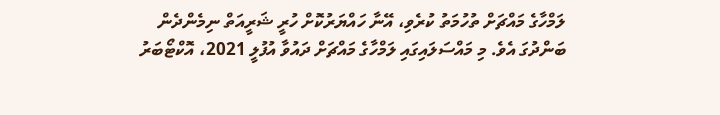ލަމްހާގެ މައްޗަށް ތުހުމަތު ކުރެވި، އޭނާ ހައްޔަރުކޮށް ހުރީ ޝަރީއަތް ނިމެންދެން ބަންދުގަ އެވެ. މި މައްސަލައިގައި ލަމްހާގެ މައްޗަށް ދައުވާ އުފުލީ 2021، އޮކްޓޯބަރު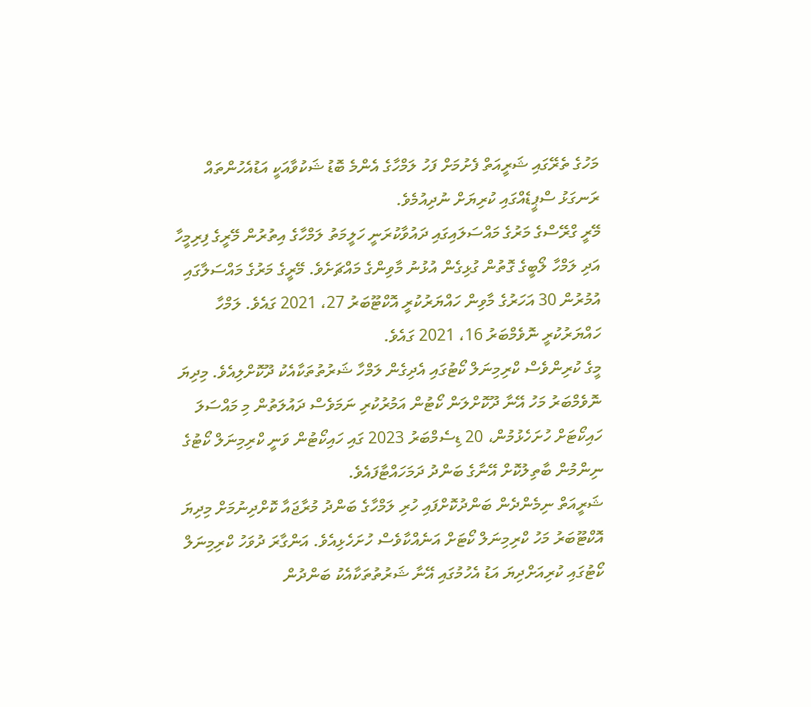މަހުގެ ތެރޭގައި ޝަރީއަތް ފެށުމަށް ފަހު ލަމްހާގެ އެންމެ ބޮޑު ޝަކުވާއަކީ އަޑުއެހުންތައް ރަނގަޅު ސްޕީޑެއްގައި ކުރިޔަށް ނުދިއުމެވެ.
މޭރީ ގްރޭސްގެ މަރުގެ މައްސަލައިގައި ދައުވާކުރަނީ ހަލީމަތު ލަމްހާގެ އިތުރުން މޭރީގެ ފިރިމީހާ އަދި ލަމްހާ ލޯބީގެ ގޮތުން ގުޅިގެން އުޅުނު މާވިންގެ މައްޗަށެވެ. މޭރީގެ މަރުގެ މައްސަލާގައި އުމުރުން 30 އަހަރުގެ މާވިން ހައްޔަރުކުރީ އޮކްޓޫބަރު 27، 2021 ގައެވެ. ލަމްހާ ހައްޔަރުކުރީ ނޮވެމްބަރު 16، 2021 ގައެވެ.
މީގެ ކުރިންވެސް ކްރިމިނަލް ކޯޓުގައި އެދިގެން ލަމްހާ ޝަރުތުތަކާއެކު ދޫކޮށްލިއެވެ. މިދިޔަ ނޮވެމްބަރު މަހު އޭނާ ދޫކޮށްލަން ކޯޓުން އަމުރުކުރި ނަމަވެސް ދައުލަތުން މި މައްސަލަ ހައިކޯޓަށް ހުށަހެޅުމުން، 20 ޑިސެމްބަރު 2023 ގައި ހައިކޯޓުން ވަނީ ކްރިމިނަލް ކޯޓުގެ ނިންމުން ބާތިލުކޮށް އޭނާގެ ބަންދު ދަމަހައްޓާފައެވެ.
ޝަރީއަތް ނިމެންދެން ބަންދުކޮށްފައި ހުރި ލަމްހާގެ ބަންދު މުރާޖައާ ކޮށްދިނުމަށް މިދިޔަ އޮކްޓޫބަރު މަހު ކްރިމިނަލް ކޯޓަށް އަނެއްކާވެސް ހުށަހެޅިއެވެ. އަންގާރަ ދުވަހު ކްރިމިނަލް ކޯޓުގައި ކުރިއަށްދިޔަ އަޑު އެހުމުގައި އޭނާ ޝަރުތުތަކާއެކު ބަންދުން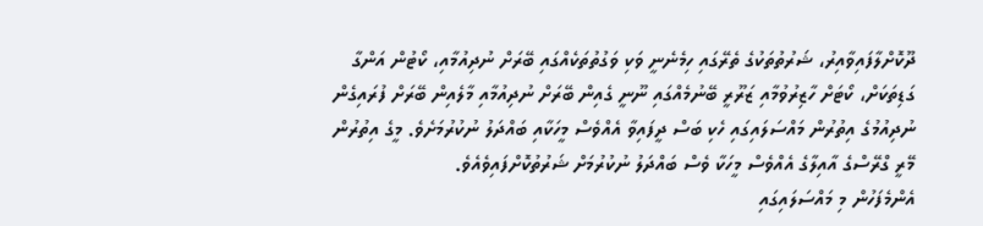ދޫކޮށްލާފައިވާއިރު، ޝަރުތުތަކުގެ ތެރޭގައި ހިމެނެނީ ވަކި ވަގުތުތަކެއްގައި ބޭރަށް ނުދިއުމާއި، ކޯޓުން އަންގާ ގަޑިތަކަށް، ކޯޓަށް ހާޒިރުވުމާއި ޒަރޫރީ ބޭނުމެއްގައި ނޫނީ ގެއިން ބޭރަށް ނުދިއުމާއި މާލެއިން ބޭރަށް ފުރައިގެން ނުދިއުމުގެ އިތުރުން މައްސަލައިގައި ހެކި ބަސް ދީފައިވާ އެއްވެސް މީހަކާއި ބައްދަލު ނުކުރުމަށެވެ. މީގެ އިތުރުން މޭރީ ގްރޭސްގެ އާއިލާގެ އެއްވެސް މީހަކާ ވެސް ބައްދަލު ނުކުރުމަށް ޝަރުތުކޮށްފައިވެއެވެ.
އެންމެފަހުން މި މައްސަލައިގައި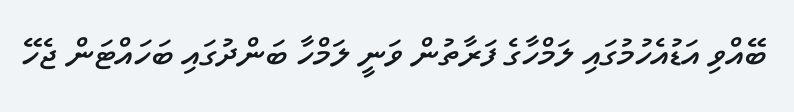ބޭއްވި އަޑުއެހުމުގައި ލަމްހާގެ ފަރާތުން ވަނީ ލަމްހާ ބަންދުގައި ބަހައްޓަން ޖެހޭ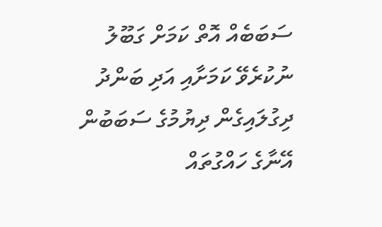ސަބަބެއް އޮތް ކަމަށް ގަބޫލު ނުކުރެވޭ ކަމަށާއި އަދި ބަންދު ދިގުލައިގެން ދިޔުމުގެ ސަބަބުން އޭނާގެ ހައްގުތައް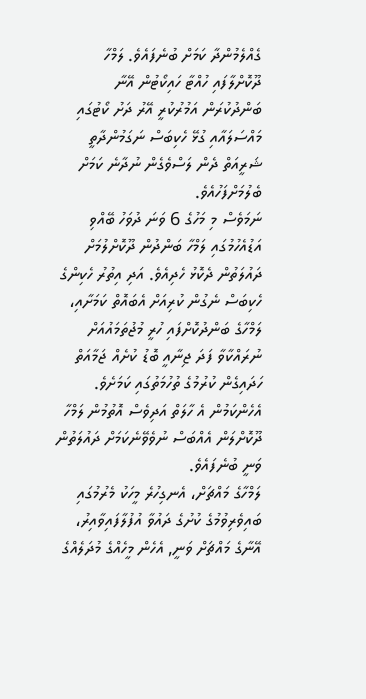ގެއްލެމުންދާ ކަމަށް ބުނެފައެވެ. ލަމްހާ ދޫކޮށްލާފައި ހުއްޓާ ހައިކޯޓުން އޭނާ ބަންދުކުރަން އަމުރުކުރީ އޭރު ދަށު ކޯޓުގައި މައްސަލައާއި ގުޅޭ ހެކިބަސް ނަގަމުންދާތީ ޝަރީއަތް ދެން ލަސްވެގެން ނުދާނެ ކަމަށް ބެލުމަށްފަހުއެވެ.
ނަމަވެސް މި މަހުގެ 6 ވަނަ ދުވަހު ބޭއްވި އަޑުއެހުމުގައި ލަމްހާ ބަންދުން ދޫކޮށްލުމަށް ދައުލަތުން ދެކޮޅު ހެދިއެވެ. އަދި އިތުރު ހެކިންގެ ހެކިބަސް ނެގުން ކުރިއަށް އެބައޮތް ކަމަށާއި، ލަމްހާގެ ބަންދުކޮށްފައި ހުރީ މުޖުތަމައުއަށް ނުރައްކާވާ ފަދަ ޖިނާއީ ބޮޑު ކުށެއް ޖަމާއަތް ހަދައިގެން ކުރުމުގެ ތުހުމަތުގައި ކަމަށެވެ. އެހެންކަމުން އެ ހާލަތް އަދިވެސް އޮތުމުން ލަމްހާ ދޫކޮށްލަން އެއްބަސް ނުވެވޭނެކަމަށް ދައުލަތުން ވަނީ ބުނެފައެވެ.
ލަމްހާގެ މައްޗަށް، އެނގިހުރެ މީހަކު މެރުމުގައި ބައިވެރިވުމުގެ ކުށުގެ ދައުވާ އުފުލާފައިވާއިރު، އޭނާގެ މައްޗަށް ވަނީ, އެހެން މީހެއްގެ މުދަލެއްގެ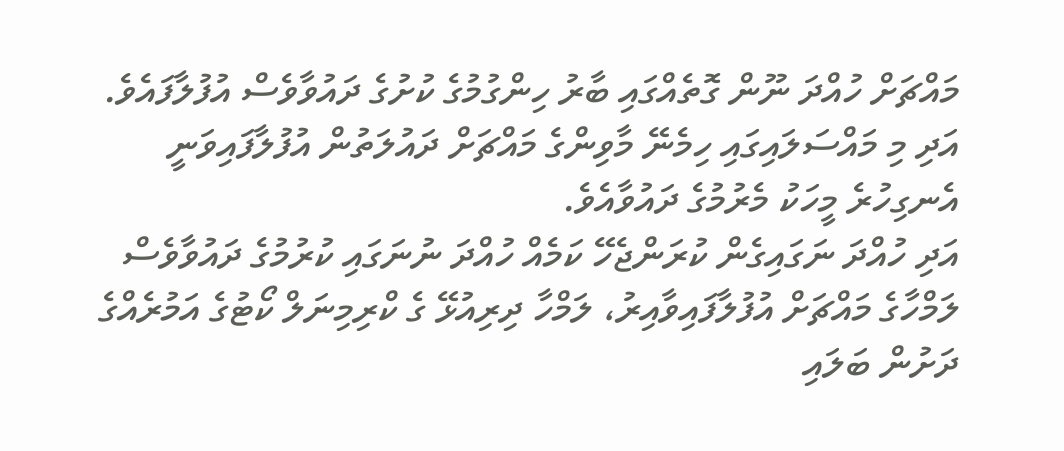މައްޗަށް ހުއްދަ ނޫން ގޮތެއްގައި ބާރު ހިންގުމުގެ ކުށުގެ ދައުވާވެސް އުފުލާފައެވެ. އަދި މި މައްސަލައިގައި ހިމެނޭ މާވިންގެ މައްޗަށް ދައުލަތުން އުފުލާފައިވަނީ އެނގިހުރެ މީހަކު މެރުމުގެ ދައުވާއެވެ.
އަދި ހުއްދަ ނަގައިގެން ކުރަންޖެހޭ ކަމެއް ހުއްދަ ނުނަގައި ކުރުމުގެ ދައުވާވެސް ލަމްހާގެ މައްޗަށް އުފުލާފައިވާއިރު، ލަމްހާ ދިރިއުޅޭ ގެ ކްރިމިނަލް ކޯޓުގެ އަމުރެއްގެ ދަށުން ބަލައި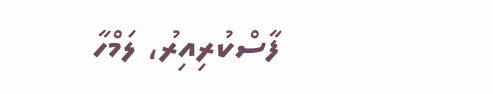ފާސްކުރިއިރު، ލަމްހާ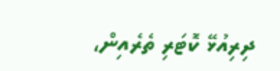ދިރިއުޅޭ ކޮޓަރި ތެރެއިން،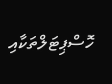ހޮސްޕިޓަލްތަކާއި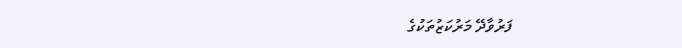ފަރުވާދޭ މަރުކަޒުތަކުގެ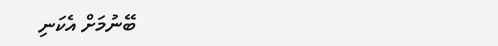ބޭނުމަށް އެކަނި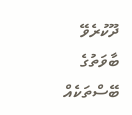ދޫކުރެވޭ ބާވަތުގެ ބޭސްތަކެއް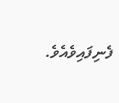ފެނިފައިވެއެވެ.